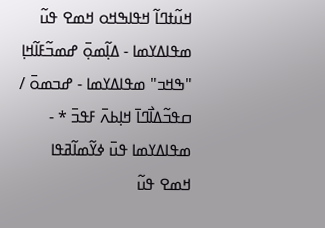ߞߎ߬ߙߣߊ߬ ߞߟߊߒߞߋ ߞߘߐ ߟߎ߬ ߘߟߊߡߌߘߊ - ߡߊ߲߬ߘߋ߲߫ ߝߘߏ߬ߓߊ߬ߞߊ߲ "ߒߞߏ" ߘߟߊߡߌߘߊ - ߝߏߘߋ߫ / ߛߟߏ߬ߡߊ߯ߣߊ߫ ߞߊ߲ߕߍ߫ ߓߟߏ߫ * - ߘߟߊߡߌߘߊ ߟߎ߫ ߦߌ߬ߘߊ߬ߥߟߊ
ߞߘߐ ߟߎ߬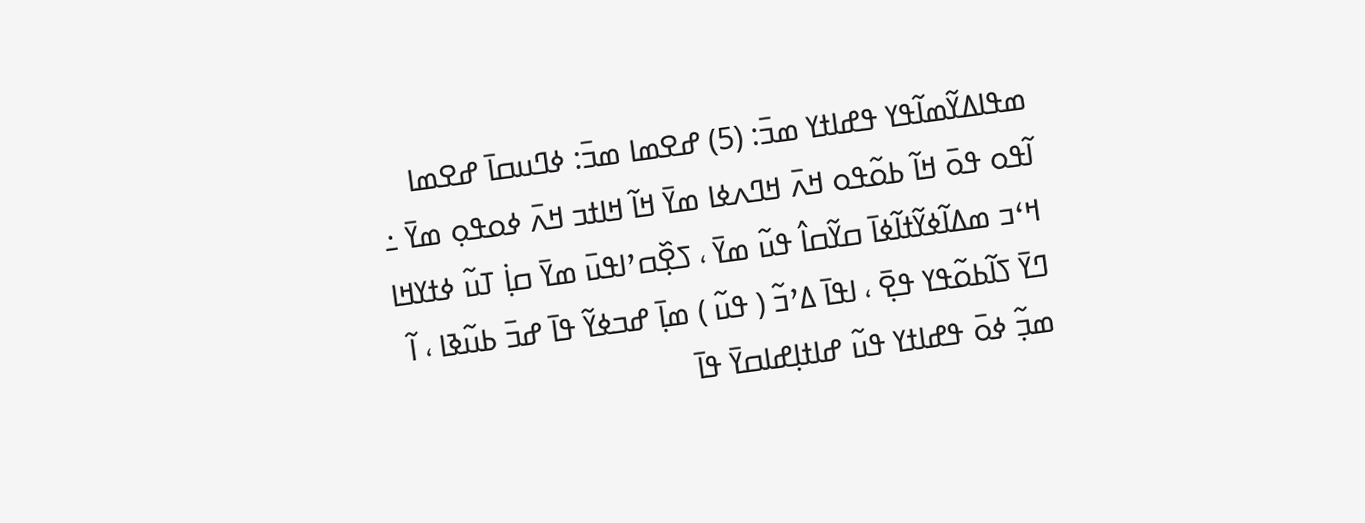ߘߟߊߡߌ߬ߘߊ߬ߟߌ ߟߝߊߙߌ ߘߏ߫: (5) ߝߐߘߊ ߘߏ߫: ߦߣߎߛߊ߫ ߝߐߘߊ
ߊ߬ߟߋ ߟߋ߫ ߞߊ߬ ߕߋ߬ߟߋ ߞߍ߫ ߞߣߍߦߊ ߘߌ߫ ߞߊ߬ ߞߊߙߏ ߞߍ߫ ߦߋߟߋ߲ ߘߌ߫ ߸ ߞߵߏ ߘߡߊ߬ߦߌ߬ߙߊ߬ߦߊ߫ ߛߌ߬ߛߊ߮ ߟߎ߬ ߘߌ߫ ، ߖߐ߲߰ߛߴߊߟߎ߫ ߘߌ߫ ߛߊ߲߭ ߠߎ߬ ߦߙߌߞߊ ߣߌ߫ ߖߊ߬ߕߋ߬ߟߌ ߟߐ߲߫ ، ߊߟߊ߫ ߡߴߏ߬ ( ߟߎ߬ ) ߘߊ߲߫ ߝߏߦߌ߬ ߟߊ߫ ߝߏ߫ ߕߎ߬ߢߊ ، ߊ߬ ߘߏ߲߬ ߦߋ߫ ߟߝߊߙߌ ߟߎ߬ ߝߊߙߊ߲ߝߊߛߌ߫ ߟߊ߫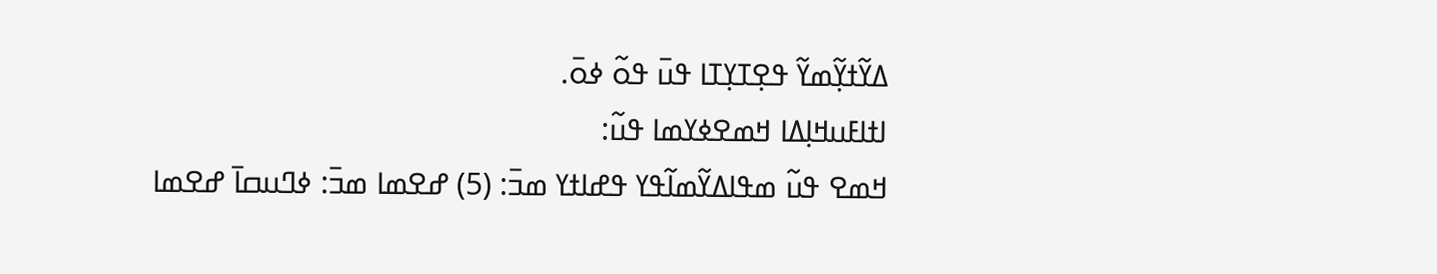ߡߌ߬ߙߌ߲߬ߘߌ߬ ߟߐ߲ߠߌ߲ߠߊ ߟߎ߫ ߟߋ߬ ߦߋ߫.
ߊߙߊߓߎߞߊ߲ߡߊ ߞߘߐߦߌߘߊ ߟߎ߬:
ߞߘߐ ߟߎ߬ ߘߟߊߡߌ߬ߘߊ߬ߟߌ ߟߝߊߙߌ ߘߏ߫: (5) ߝߐߘߊ ߘߏ߫: ߦߣߎߛߊ߫ ߝߐߘߊ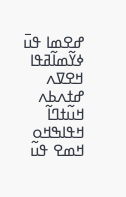ߝߐߘߊ ߟߎ߫ ߦߌ߬ߘߊ߬ߥߟߊ ߞߐߜߍ ߝߙߍߕߍ
ߞߎ߬ߙߣߊ߬ ߞߟߊߒߞߋ ߞߘߐ ߟߎ߬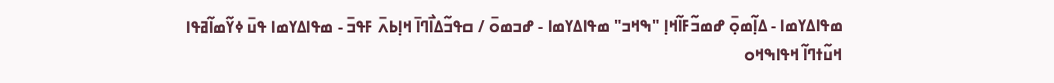ߘߟߊߡߌߘߊ - ߡߊ߲߬ߘߋ߲߫ ߝߘߏ߬ߓߊ߬ߞߊ߲ "ߒߞߏ" ߘߟߊߡߌߘߊ - ߝߏߘߋ߫ / ߛߟߏ߬ߡߊ߯ߣߊ߫ ߞߊ߲ߕߍ߫ ߓߟߏ߫ - ߘߟߊߡߌߘߊ ߟߎ߫ ߦߌ߬ߘߊ߬ߥߟߊ
ߞߎ߬ߙߣߊ߬ ߞߟߊߒߞߋ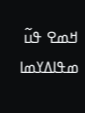ߞߘߐ ߟߎ߬ ߘߟߊߡߌߘߊ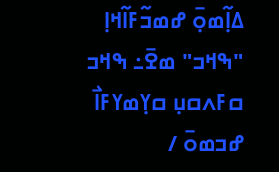ߡߊ߲߬ߘߋ߲߫ ߝߘߏ߬ߓߊ߬ߞߊ߲ "ߒߞߏ" ߘߐ߫߸ ߒߞߏ ߛߓߍߛߎ߲ ߛߌ߲ߘߌߓߊ߯ ߝߏߘߋ߫ /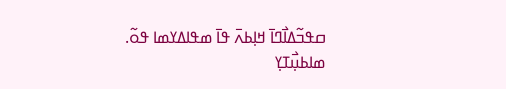ߛߟߏ߬ߡߊ߯ߣߊ߫ ߞߊ߲ߕߍ߫ ߟߊ߫ ߘߟߊߡߌߘߊ ߟߋ߬.
ߘߊߕߎ߲߯ߠߌ߲